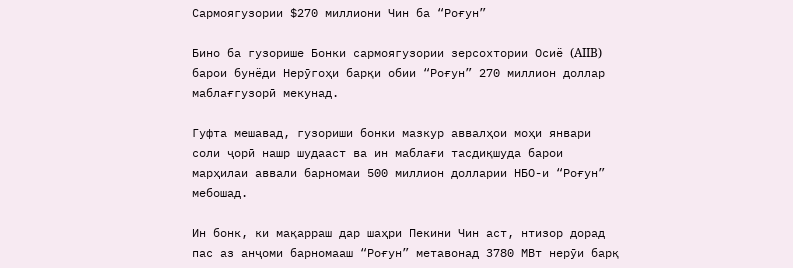Сармоягузории $270 миллиони Чин ба “Роғун”

Бино ба гузорише Бонки сармоягузории зерсохтории Осиё (AIIB) барои бунёди Нерӯгоҳи барқи обии “Роғун” 270 миллион доллар маблағгузорӣ мекунад.

Гуфта мешавад, гузориши бонки мазкур аввалҳои моҳи январи соли ҷорӣ нашр шудааст ва ин маблағи тасдиқшуда барои марҳилаи аввали барномаи 500 миллион долларии НБО-и “Роғун” мебошад.

Ин бонк, ки мақарраш дар шаҳри Пекини Чин аст, нтизор дорад пас аз анҷоми барномааш “Роғун” метавонад 3780 МВт нерӯи барқ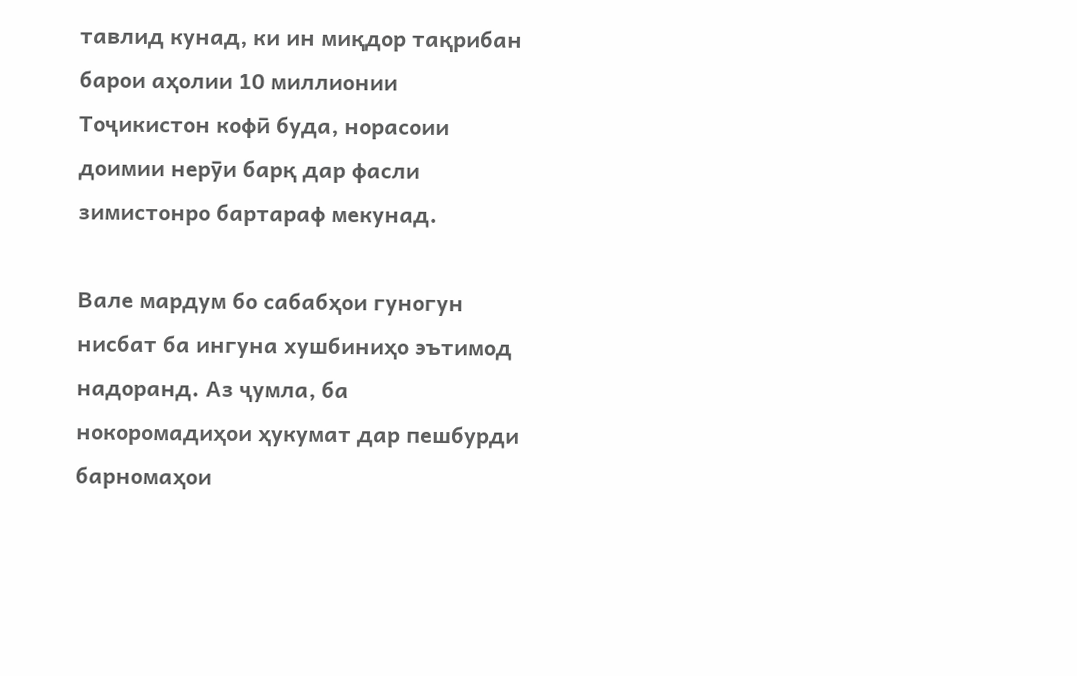тавлид кунад, ки ин миқдор тақрибан барои аҳолии 10 миллионии Тоҷикистон кофӣ буда, норасоии доимии нерӯи барқ дар фасли зимистонро бартараф мекунад.

Вале мардум бо сабабҳои гуногун нисбат ба ингуна хушбиниҳо эътимод надоранд. Аз ҷумла, ба нокоромадиҳои ҳукумат дар пешбурди барномаҳои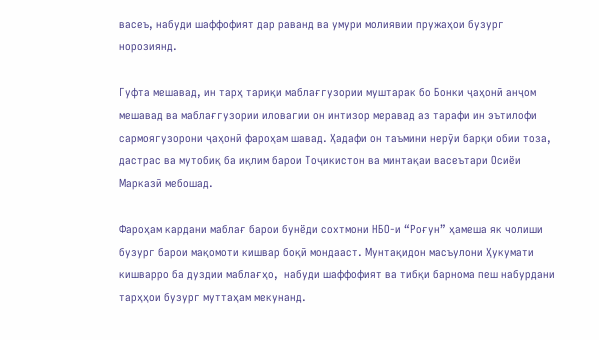васеъ, набуди шаффофият дар раванд ва умури молиявии пружаҳои бузург норозиянд.

Гуфта мешавад, ин тарҳ тариқи маблағгузории муштарак бо Бонки ҷаҳонӣ анҷом мешавад ва маблағгузории иловагии он интизор меравад аз тарафи ин эътилофи сармоягузорони ҷаҳонӣ фароҳам шавад. Ҳадафи он таъмини нерӯи барқи обии тоза, дастрас ва мутобиқ ба иқлим барои Тоҷикистон ва минтақаи васеътари Осиёи Марказӣ мебошад.

Фароҳам кардани маблағ барои бунёди сохтмони НБО-и “Роғун” ҳамеша як чолиши бузург барои мақомоти кишвар боқӣ мондааст. Мунтақидон масъулони Ҳукумати кишварро ба дуздии маблағҳо,  набуди шаффофият ва тибқи барнома пеш набурдани тарҳҳои бузург муттаҳам мекунанд.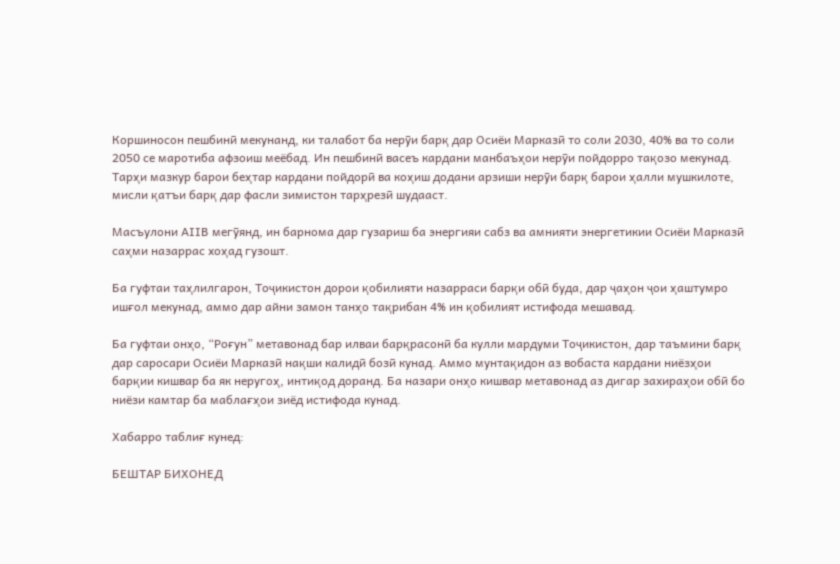Коршиносон пешбинӣ мекунанд, ки талабот ба нерӯи барқ дар Осиёи Марказӣ то соли 2030, 40% ва то соли 2050 се маротиба афзоиш меёбад. Ин пешбинӣ васеъ кардани манбаъҳои нерӯи пойдорро тақозо мекунад. Тарҳи мазкур барои беҳтар кардани пойдорӣ ва коҳиш додани арзиши нерӯи барқ барои ҳалли мушкилоте, мисли қатъи барқ дар фасли зимистон тарҳрезӣ шудааст.

Масъулони AIIB мегӯянд, ин барнома дар гузариш ба энергияи сабз ва амнияти энергетикии Осиёи Марказӣ саҳми назаррас хоҳад гузошт.

Ба гуфтаи таҳлилгарон, Тоҷикистон дорои қобилияти назарраси барқи обӣ буда, дар ҷаҳон ҷои ҳаштумро ишғол мекунад, аммо дар айни замон танҳо тақрибан 4% ин қобилият истифода мешавад.

Ба гуфтаи онҳо, “Роғун” метавонад бар илваи барқрасонӣ ба кулли мардуми Тоҷикистон, дар таъмини барқ дар саросари Осиёи Марказӣ нақши калидӣ бозӣ кунад. Аммо мунтақидон аз вобаста кардани ниёзҳои барқии кишвар ба як неругоҳ, интиқод доранд. Ба назари онҳо кишвар метавонад аз дигар захираҳои обӣ бо ниёзи камтар ба маблағҳои зиёд истифода кунад.

Хабарро таблиғ кунед:

БЕШТАР БИХОНЕД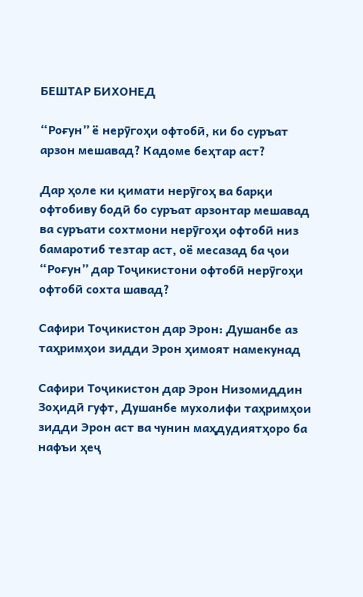БЕШТАР БИХОНЕД

“Роғун” ё нерӯгоҳи офтобӣ, ки бо суръат арзон мешавад? Кадоме беҳтар аст?

Дар ҳоле ки қимати нерӯгоҳ ва барқи офтобиву бодӣ бо суръат арзонтар мешавад ва суръати сохтмони нерӯгоҳи офтобӣ низ бамаротиб тезтар аст, оё месазад ба ҷои “Роғун” дар Тоҷикистони офтобӣ нерӯгоҳи офтобӣ сохта шавад?

Сафири Тоҷикистон дар Эрон: Душанбе аз таҳримҳои зидди Эрон ҳимоят намекунад

Сафири Тоҷикистон дар Эрон Низомиддин Зоҳидӣ гуфт, Душанбе мухолифи таҳримҳои зидди Эрон аст ва чунин маҳдудиятҳоро ба нафъи ҳеҷ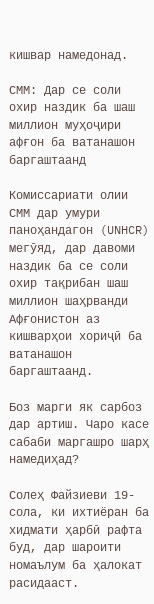кишвар намедонад.

СММ: Дар се соли охир наздик ба шаш миллион муҳоҷири афғон ба ватанашон баргаштаанд

Комиссариати олии СММ дар умури паноҳандагон (UNHCR) мегӯяд, дар давоми наздик ба се соли охир тақрибан шаш миллион шаҳрванди Афғонистон аз кишварҳои хориҷӣ ба ватанашон баргаштаанд.

Боз марги як сарбоз дар артиш. Чаро касе сабаби маргашро шарҳ намедиҳад?

Солеҳ Файзиеви 19-сола, ки ихтиёран ба хидмати ҳарбӣ рафта буд, дар шароити номаълум ба ҳалокат расидааст.